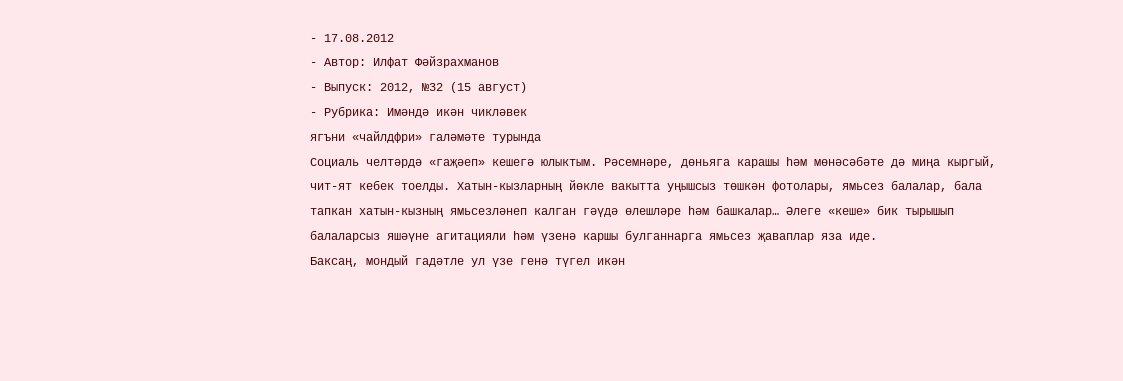- 17.08.2012
- Автор: Илфат Фәйзрахманов
- Выпуск: 2012, №32 (15 август)
- Рубрика: Имәндә икән чикләвек
ягъни «чайлдфри» галәмәте турында
Социаль челтәрдә «гаҗәеп» кешегә юлыктым. Рәсемнәре, дөньяга карашы һәм мөнәсәбәте дә миңа кыргый, чит-ят кебек тоелды. Хатын-кызларның йөкле вакытта уңышсыз төшкән фотолары, ямьсез балалар, бала тапкан хатын-кызның ямьсезләнеп калган гәүдә өлешләре һәм башкалар… Әлеге «кеше» бик тырышып балаларсыз яшәүне агитацияли һәм үзенә каршы булганнарга ямьсез җаваплар яза иде.
Баксаң, мондый гадәтле ул үзе генә түгел икән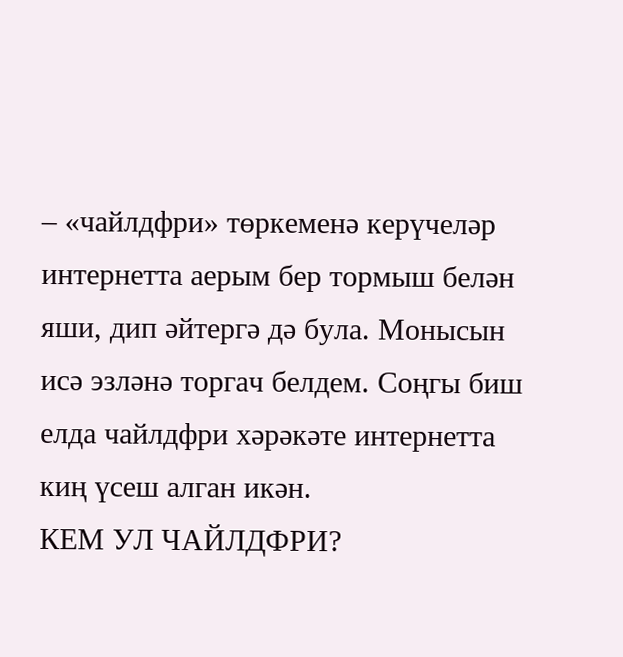– «чайлдфри» төркеменә керүчеләр интернетта аерым бер тормыш белән яши, дип әйтергә дә була. Монысын исә эзләнә торгач белдем. Соңгы биш елда чайлдфри хәрәкәте интернетта киң үсеш алган икән.
КЕМ УЛ ЧАЙЛДФРИ?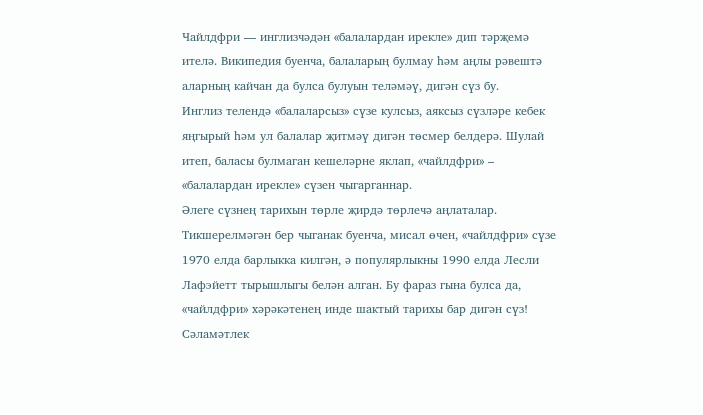Чайлдфри — инглизчәдән «балалардан ирекле» дип тәрҗемә ителә. Википедия буенча, балаларың булмау һәм аңлы рәвештә аларның кайчан да булса булуын теләмәү, дигән сүз бу.
Инглиз телендә «балаларсыз» сүзе кулсыз, аяксыз сүзләре кебек яңгырый һәм ул балалар җитмәү дигән төсмер белдерә. Шулай итеп, баласы булмаган кешеләрне яклап, «чайлдфри» – «балалардан ирекле» сүзен чыгарганнар.
Әлеге сүзнең тарихын төрле җирдә төрлечә аңлаталар. Тикшерелмәгән бер чыганак буенча, мисал өчен, «чайлдфри» сүзе 1970 елда барлыкка килгән, ә популярлыкны 1990 елда Лесли Лафэйетт тырышлыгы белән алган. Бу фараз гына булса да, «чайлдфри» хәрәкәтенең инде шактый тарихы бар дигән сүз!
Сәламәтлек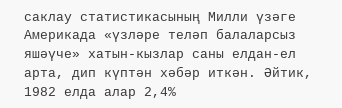саклау статистикасының Милли үзәге Америкада «үзләре теләп балаларсыз яшәүче» хатын-кызлар саны елдан-ел арта, дип күптән хәбәр иткән. Әйтик, 1982 елда алар 2,4%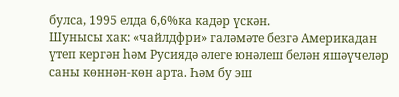булса, 1995 елда 6,6%ка кадәр үскән.
Шунысы хак: «чайлдфри» галәмәте безгә Америкадан үтеп кергән һәм Русиядә әлеге юнәлеш белән яшәүчеләр саны көннән-көн арта. Һәм бу эш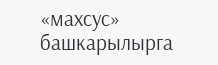«махсус» башкарылырга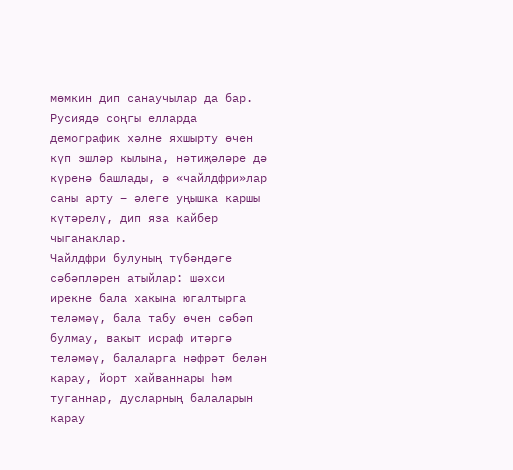мөмкин дип санаучылар да бар. Русиядә соңгы елларда демографик хәлне яхшырту өчен күп эшләр кылына, нәтиҗәләре дә күренә башлады, ә «чайлдфри»лар саны арту – әлеге уңышка каршы күтәрелү, дип яза кайбер чыганаклар.
Чайлдфри булуның түбәндәге сәбәпләрен атыйлар: шәхси ирекне бала хакына югалтырга теләмәү, бала табу өчен сәбәп булмау, вакыт исраф итәргә теләмәү, балаларга нәфрәт белән карау, йорт хайваннары һәм туганнар, дусларның балаларын карау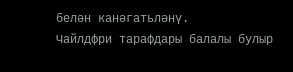белән канәгатьләнү.
Чайлдфри тарафдары балалы булыр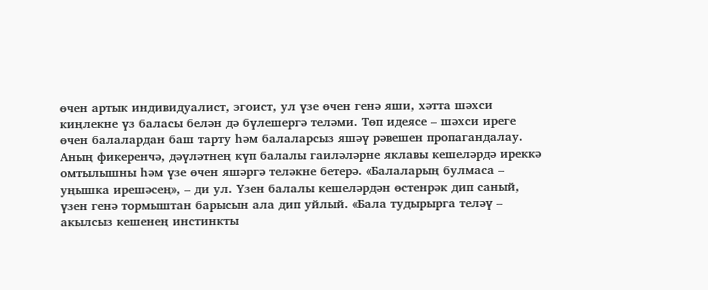өчен артык индивидуалист, эгоист, ул үзе өчен генә яши, хәтта шәхси киңлекне үз баласы белән дә бүлешергә теләми. Төп идеясе – шәхси иреге өчен балалардан баш тарту һәм балаларсыз яшәү рәвешен пропагандалау. Аның фикеренчә, дәүләтнең күп балалы гаиләләрне яклавы кешеләрдә иреккә омтылышны һәм үзе өчен яшәргә теләкне бетерә. «Балаларың булмаса – уңышка ирешәсең», – ди ул. Үзен балалы кешеләрдән өстенрәк дип саный, үзен генә тормыштан барысын ала дип уйлый. «Бала тудырырга теләү – акылсыз кешенең инстинкты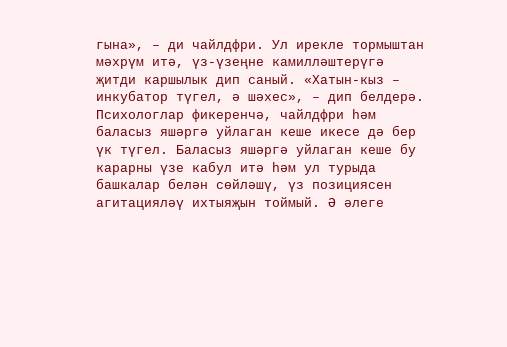гына», – ди чайлдфри. Ул ирекле тормыштан мәхрүм итә, үз-үзеңне камилләштерүгә җитди каршылык дип саный. «Хатын-кыз – инкубатор түгел, ә шәхес», – дип белдерә.
Психологлар фикеренчә, чайлдфри һәм баласыз яшәргә уйлаган кеше икесе дә бер үк түгел. Баласыз яшәргә уйлаган кеше бу карарны үзе кабул итә һәм ул турыда башкалар белән сөйләшү, үз позициясен агитацияләү ихтыяҗын тоймый. Ә әлеге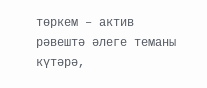төркем – актив рәвештә әлеге теманы күтәрә,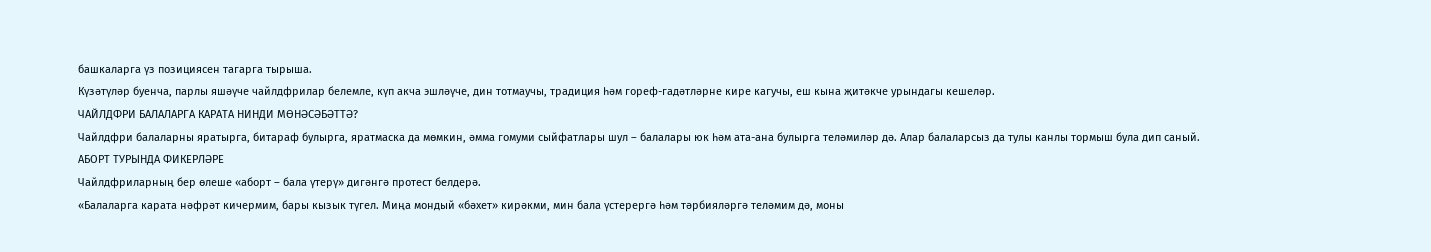башкаларга үз позициясен тагарга тырыша.
Күзәтүләр буенча, парлы яшәүче чайлдфрилар белемле, күп акча эшләүче, дин тотмаучы, традиция һәм гореф-гадәтләрне кире кагучы, еш кына җитәкче урындагы кешеләр.
ЧАЙЛДФРИ БАЛАЛАРГА КАРАТА НИНДИ МӨНӘСӘБӘТТӘ?
Чайлдфри балаларны яратырга, битараф булырга, яратмаска да мөмкин, әмма гомуми сыйфатлары шул – балалары юк һәм ата-ана булырга теләмиләр дә. Алар балаларсыз да тулы канлы тормыш була дип саный.
АБОРТ ТУРЫНДА ФИКЕРЛӘРЕ
Чайлдфриларның бер өлеше «аборт – бала үтерү» дигәнгә протест белдерә.
«Балаларга карата нәфрәт кичермим, бары кызык түгел. Миңа мондый «бәхет» кирәкми, мин бала үстерергә һәм тәрбияләргә теләмим дә, моны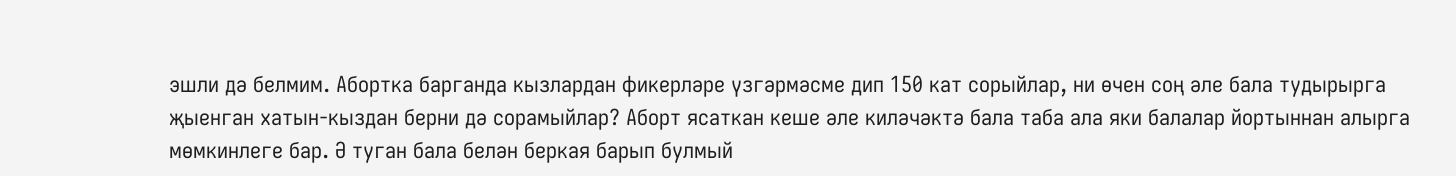эшли дә белмим. Абортка барганда кызлардан фикерләре үзгәрмәсме дип 150 кат сорыйлар, ни өчен соң әле бала тудырырга җыенган хатын-кыздан берни дә сорамыйлар? Аборт ясаткан кеше әле киләчәктә бала таба ала яки балалар йортыннан алырга мөмкинлеге бар. Ә туган бала белән беркая барып булмый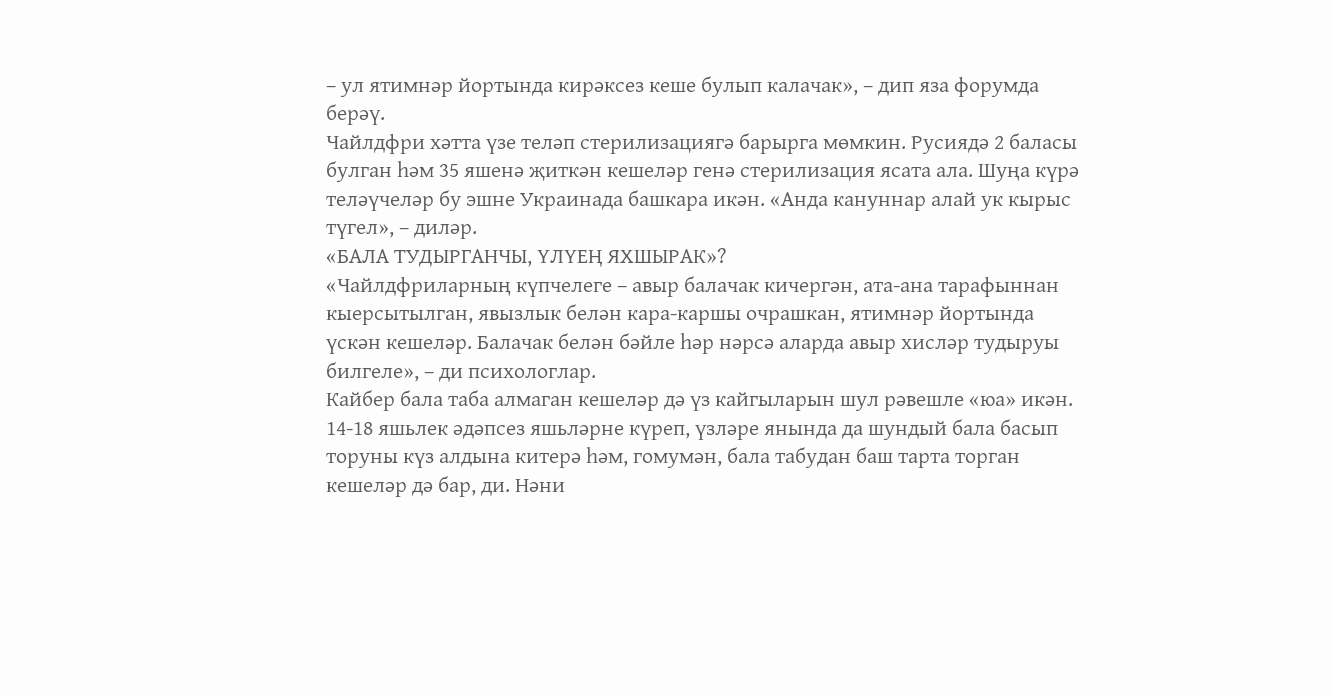– ул ятимнәр йортында кирәксез кеше булып калачак», – дип яза форумда берәү.
Чайлдфри хәтта үзе теләп стерилизациягә барырга мөмкин. Русиядә 2 баласы булган һәм 35 яшенә җиткән кешеләр генә стерилизация ясата ала. Шуңа күрә теләүчеләр бу эшне Украинада башкара икән. «Анда кануннар алай ук кырыс түгел», – диләр.
«БАЛА ТУДЫРГАНЧЫ, ҮЛҮЕҢ ЯХШЫРАК»?
«Чайлдфриларның күпчелеге – авыр балачак кичергән, ата-ана тарафыннан кыерсытылган, явызлык белән кара-каршы очрашкан, ятимнәр йортында үскән кешеләр. Балачак белән бәйле һәр нәрсә аларда авыр хисләр тудыруы билгеле», – ди психологлар.
Кайбер бала таба алмаган кешеләр дә үз кайгыларын шул рәвешле «юа» икән.
14-18 яшьлек әдәпсез яшьләрне күреп, үзләре янында да шундый бала басып торуны күз алдына китерә һәм, гомумән, бала табудан баш тарта торган кешеләр дә бар, ди. Нәни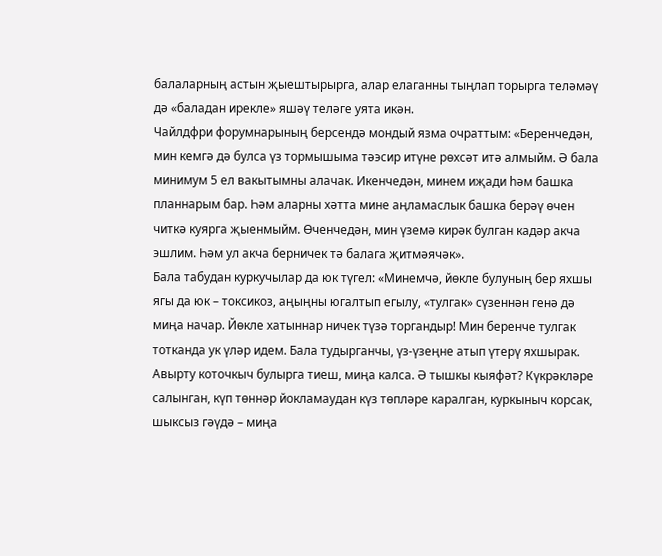балаларның астын җыештырырга, алар елаганны тыңлап торырга теләмәү дә «баладан ирекле» яшәү теләге уята икән.
Чайлдфри форумнарының берсендә мондый язма очраттым: «Беренчедән, мин кемгә дә булса үз тормышыма тәэсир итүне рөхсәт итә алмыйм. Ә бала минимум 5 ел вакытымны алачак. Икенчедән, минем иҗади һәм башка планнарым бар. Һәм аларны хәтта мине аңламаслык башка берәү өчен читкә куярга җыенмыйм. Өченчедән, мин үземә кирәк булган кадәр акча эшлим. Һәм ул акча берничек тә балага җитмәячәк».
Бала табудан куркучылар да юк түгел: «Минемчә, йөкле булуның бер яхшы ягы да юк – токсикоз, аңыңны югалтып егылу, «тулгак» сүзеннән генә дә миңа начар. Йөкле хатыннар ничек түзә торгандыр! Мин беренче тулгак тотканда ук үләр идем. Бала тудырганчы, үз-үзеңне атып үтерү яхшырак. Авырту коточкыч булырга тиеш, миңа калса. Ә тышкы кыяфәт? Күкрәкләре салынган, күп төннәр йокламаудан күз төпләре каралган, куркыныч корсак, шыксыз гәүдә – миңа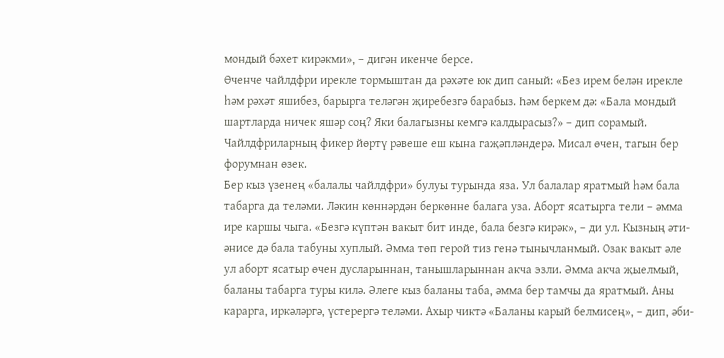мондый бәхет кирәкми», – дигән икенче берсе.
Өченче чайлдфри ирекле тормыштан да рәхәте юк дип саный: «Без ирем белән ирекле һәм рәхәт яшибез, барырга теләгән җиребезгә барабыз. Һәм беркем дә: «Бала мондый шартларда ничек яшәр соң? Яки балагызны кемгә калдырасыз?» – дип сорамый.
Чайлдфриларның фикер йөртү рәвеше еш кына гаҗәпләндерә. Мисал өчен, тагын бер форумнан өзек.
Бер кыз үзенең «балалы чайлдфри» булуы турында яза. Ул балалар яратмый һәм бала табарга да теләми. Ләкин көннәрдән беркөнне балага уза. Аборт ясатырга тели – әмма ире каршы чыга. «Безгә күптән вакыт бит инде, бала безгә кирәк», – ди ул. Кызның әти-әнисе дә бала табуны хуплый. Әмма төп герой тиз генә тынычланмый. Озак вакыт әле ул аборт ясатыр өчен дусларыннан, танышларыннан акча эзли. Әмма акча җыелмый, баланы табарга туры килә. Әлеге кыз баланы таба, әмма бер тамчы да яратмый. Аны карарга, иркәләргә, үстерергә теләми. Ахыр чиктә «Баланы карый белмисең», – дип, әби-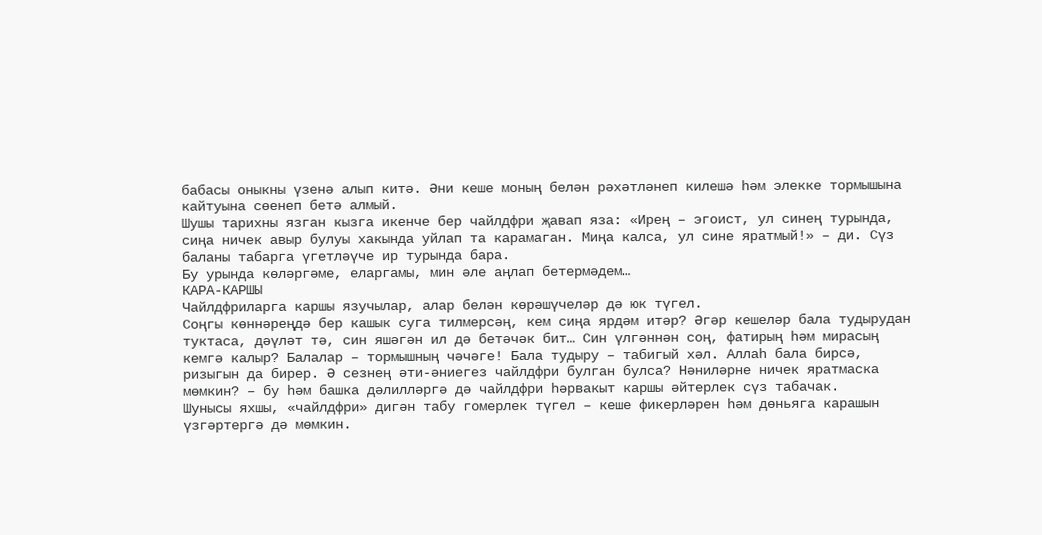бабасы оныкны үзенә алып китә. Әни кеше моның белән рәхәтләнеп килешә һәм элекке тормышына кайтуына сөенеп бетә алмый.
Шушы тарихны язган кызга икенче бер чайлдфри җавап яза: «Ирең – эгоист, ул синең турында, сиңа ничек авыр булуы хакында уйлап та карамаган. Миңа калса, ул сине яратмый!» – ди. Сүз баланы табарга үгетләүче ир турында бара.
Бу урында көләргәме, еларгамы, мин әле аңлап бетермәдем…
КАРА-КАРШЫ
Чайлдфриларга каршы язучылар, алар белән көрәшүчеләр дә юк түгел.
Соңгы көннәреңдә бер кашык суга тилмерсәң, кем сиңа ярдәм итәр? Әгәр кешеләр бала тудырудан туктаса, дәүләт тә, син яшәгән ил дә бетәчәк бит… Син үлгәннән соң, фатирың һәм мирасың кемгә калыр? Балалар – тормышның чәчәге! Бала тудыру – табигый хәл. Аллаһ бала бирсә, ризыгын да бирер. Ә сезнең әти-әниегез чайлдфри булган булса? Нәниләрне ничек яратмаска мөмкин? – бу һәм башка дәлилләргә дә чайлдфри һәрвакыт каршы әйтерлек сүз табачак.
Шунысы яхшы, «чайлдфри» дигән табу гомерлек түгел – кеше фикерләрен һәм дөньяга карашын үзгәртергә дә мөмкин.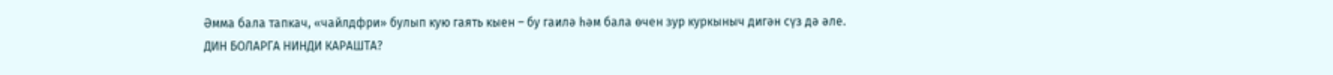Әмма бала тапкач, «чайлдфри» булып кую гаять кыен – бу гаилә һәм бала өчен зур куркыныч дигән сүз дә әле.
ДИН БОЛАРГА НИНДИ КАРАШТА?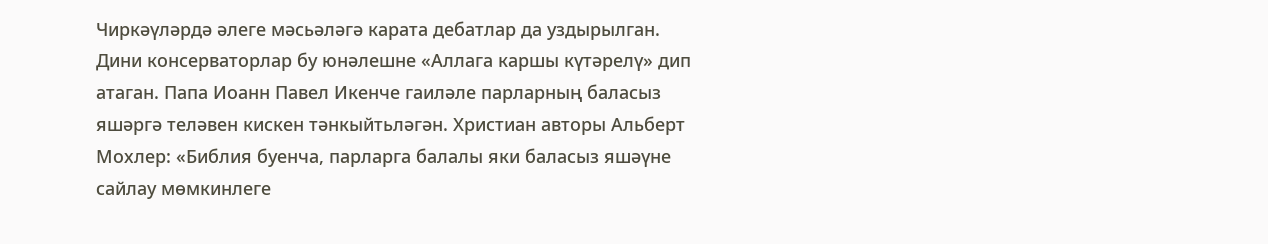Чиркәүләрдә әлеге мәсьәләгә карата дебатлар да уздырылган. Дини консерваторлар бу юнәлешне «Аллага каршы күтәрелү» дип атаган. Папа Иоанн Павел Икенче гаиләле парларның баласыз яшәргә теләвен кискен тәнкыйтьләгән. Христиан авторы Альберт Мохлер: «Библия буенча, парларга балалы яки баласыз яшәүне сайлау мөмкинлеге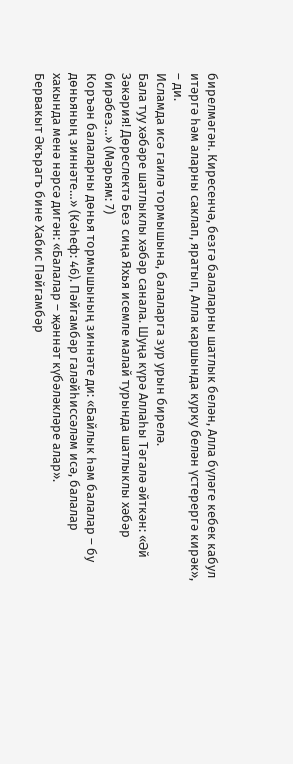бирелмәгән. Киресенчә, безгә балаларны шатлык белән, Алла бүләге кебек кабул итәргә һәм аларны саклап, яратып, Алла каршында курку белән үстерергә кирәк», – ди.
Исламда исә гаилә тормышына, балаларга зур урын бирелә.
Бала туу хәбәре шатлыклы хәбәр санала. Шуңа күрә Аллаһы Тәгалә әйткән: «Әй Зәкәрия! Дөреслектә Без сиңа Яхья исемле малай турында шатлыклы хәбәр бирәбез…» (Мәрьям: 7)
Коръән балаларны дөнья тормышының зиннәте ди: «Байлык һәм балалар – бу дөньяның зиннәте…» (Кәһеф: 46). Пәйгамбәр галәйһиссәләм исә, балалар хакында менә нәрсә дигән: «Балалар – җәннәт күбәләкләре алар».
Бервакыт Әкърагъ бине Хабис Пәйгамбәр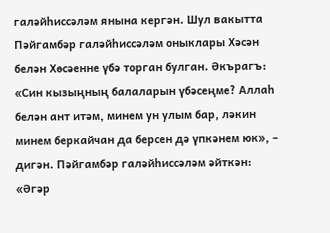галәйһиссәләм янына кергән. Шул вакытта Пәйгамбәр галәйһиссәләм оныклары Хәсән белән Хөсәенне үбә торган булган. Әкърагъ: «Син кызыңның балаларын үбәсеңме? Аллаһ белән ант итәм, минем ун улым бар, ләкин минем беркайчан да берсен дә үпкәнем юк», – дигән. Пәйгамбәр галәйһиссәләм әйткән: «Әгәр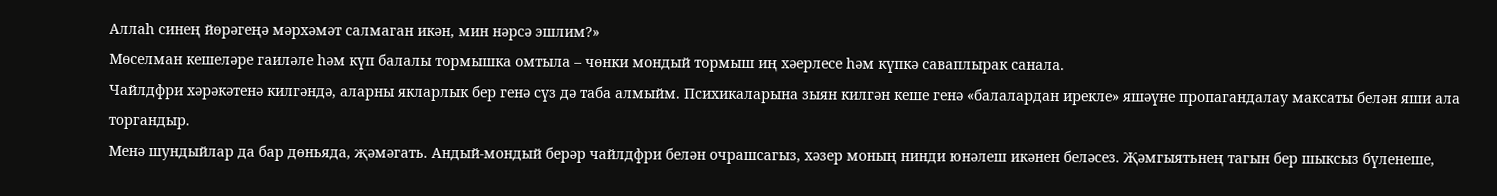Аллаһ синең йөрәгеңә мәрхәмәт салмаган икән, мин нәрсә эшлим?»
Мөселман кешеләре гаиләле һәм күп балалы тормышка омтыла – чөнки мондый тормыш иң хәерлесе һәм күпкә саваплырак санала.
Чайлдфри хәрәкәтенә килгәндә, аларны якларлык бер генә сүз дә таба алмыйм. Психикаларына зыян килгән кеше генә «балалардан ирекле» яшәүне пропагандалау максаты белән яши ала торгандыр.
Менә шундыйлар да бар дөньяда, җәмәгать. Андый-мондый берәр чайлдфри белән очрашсагыз, хәзер моның нинди юнәлеш икәнен беләсез. Җәмгыятьнең тагын бер шыксыз бүленеше,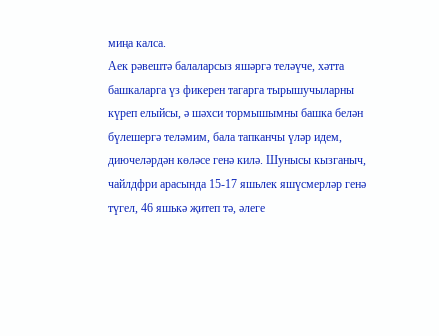миңа калса.
Аек рәвештә балаларсыз яшәргә теләүче, хәтта башкаларга үз фикерен тагарга тырышучыларны күреп елыйсы, ә шәхси тормышымны башка белән бүлешергә теләмим, бала тапканчы үләр идем, диючеләрдән көләсе генә килә. Шунысы кызганыч, чайлдфри арасында 15-17 яшьлек яшүсмерләр генә түгел, 46 яшькә җитеп тә, әлеге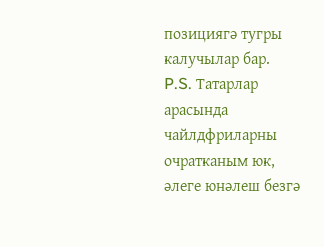позициягә тугры калучылар бар.
P.S. Татарлар арасында чайлдфриларны очратканым юк, әлеге юнәлеш безгә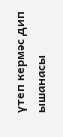үтеп кермәс дип ышанасы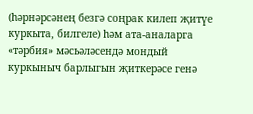(һәрнәрсәнең безгә соңрак килеп җитүе куркыта, билгеле) һәм ата-аналарга «тәрбия» мәсьәләсендә мондый куркыныч барлыгын җиткерәсе генә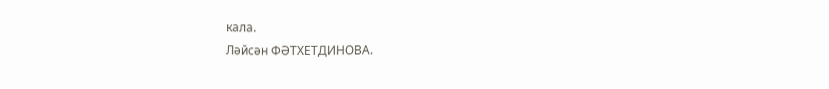кала.
Ләйсән ФӘТХЕТДИНОВА.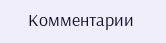Комментарии